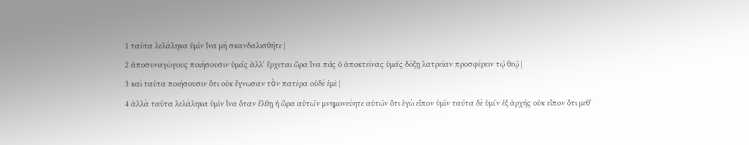1 ταυ̃τα λελάληκα ὑμι̃ν ἵνα μὴ σκανδαλισθη̃τε |
2 ἀποσυναγώγους ποιήσουσιν ὑμα̃ς ἀλλ' ἔρχεται ὥρα ἵνα πα̃ς ὁ ἀποκτείνας ὑμα̃ς δόξη̨ λατρείαν προσφέρειν τω̨̃ θεω̨̃ |
3 καὶ ταυ̃τα ποιήσουσιν ὅτι οὐκ ἔγνωσαν τòν πατέρα οὐδὲ ἐμέ |
4 ἀλλὰ ταυ̃τα λελάληκα ὑμι̃ν ἵνα ὅταν ἔλθη̨ ἡ ὥρα αὐτω̃ν μνημονεύητε αὐτω̃ν ὅτι ἐγὼ εἰ̃πον ὑμι̃ν ταυ̃τα δὲ ὑμι̃ν ἐξ ἀρχη̃ς οὐκ εἰ̃πον ὅτι μεθ'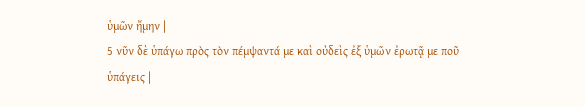ὑμω̃ν ἤμην |
5 νυ̃ν δὲ ὑπάγω πρòς τòν πέμψαντά με καὶ οὐδεὶς ἐξ ὑμω̃ν ἐρωτα̨̃ με που̃ ὑπάγεις |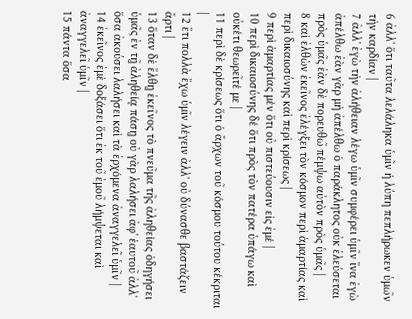6 ἀλλ' ὅτι ταυ̃τα λελάληκα ὑμι̃ν ἡ λύπη πεπλήρωκεν ὑμω̃ν τὴν καρδίαν |
7 ἀλλ' ἐγὼ τὴν ἀλήθειαν λέγω ὑμι̃ν συμφέρει ὑμι̃ν ἵνα ἐγὼ ἀπέλθω ἐὰν γὰρ μὴ ἀπέλθω ὁ παράκλητος οὐκ ἐλεύσεται πρòς ὑμα̃ς ἐὰν δὲ πορευθω̃ πέμψω αὐτòν πρòς ὑμα̃ς |
8 καὶ ἐλθὼν ἐκει̃νος ἐλέγξει τòν κόσμον περὶ ἁμαρτίας καὶ περὶ δικαιοσύνης καὶ περὶ κρίσεως |
9 περὶ ἁμαρτίας μέν ὅτι οὐ πιστεύουσιν εἰς ἐμέ |
10 περὶ δικαιοσύνης δέ ὅτι πρòς τòν πατέρα ὑπάγω καὶ οὐκέτι θεωρει̃τέ με |
11 περὶ δὲ κρίσεως ὅτι ὁ ἄρχων του̃ κόσμου τούτου κέκριται |
12 ἔτι πολλὰ ἔχω ὑμι̃ν λέγειν ἀλλ' οὐ δύνασθε βαστάζειν ἄρτι |
13 ὅταν δὲ ἔλθη̨ ἐκει̃νος τò πνευ̃μα τη̃ς ἀληθείας ὁδηγήσει ὑμα̃ς ἐν τη̨̃ ἀληθεία̨ πάση̨ οὐ γὰρ λαλήσει ἀφ' ἑαυτου̃ ἀλλ' ὅσα ἀκούσει λαλήσει καὶ τὰ ἐρχόμενα ἀναγγελει̃ ὑμι̃ν |
14 ἐκει̃νος ἐμὲ δοξάσει ὅτι ἐκ του̃ ἐμου̃ λήμψεται καὶ ἀναγγελει̃ ὑμι̃ν |
15 πάντα ὅσα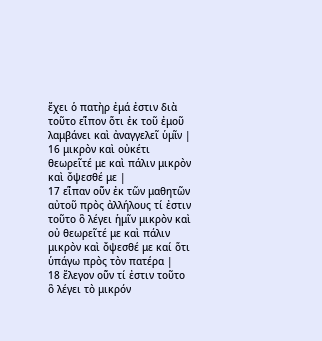ἔχει ὁ πατὴρ ἐμά ἐστιν διὰ του̃το εἰ̃πον ὅτι ἐκ του̃ ἐμου̃ λαμβάνει καὶ ἀναγγελει̃ ὑμι̃ν |
16 μικρòν καὶ οὐκέτι θεωρει̃τέ με καὶ πάλιν μικρòν καὶ ὄψεσθέ με |
17 εἰ̃παν οὐ̃ν ἐκ τω̃ν μαθητω̃ν αὐτου̃ πρòς ἀλλήλους τί ἐστιν του̃το ὃ λέγει ἡμι̃ν μικρòν καὶ οὐ θεωρει̃τέ με καὶ πάλιν μικρòν καὶ ὄψεσθέ με καί ὅτι ὑπάγω πρòς τòν πατέρα |
18 ἔλεγον οὐ̃ν τί ἐστιν του̃το ὃ λέγει τò μικρόν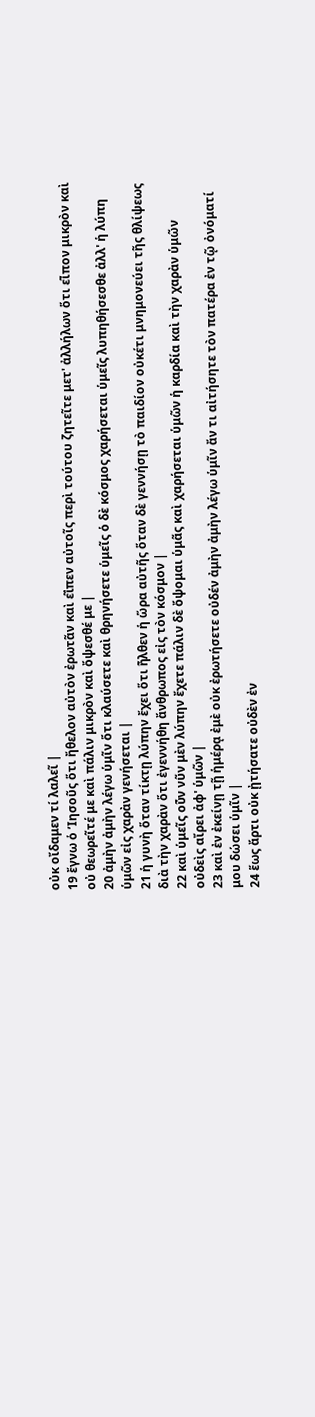οὐκ οἴδαμεν τί λαλει̃ |
19 ἔγνω ὁ ’Ιησου̃ς ὅτι ἤθελον αὐτòν ἐρωτα̃ν καὶ εἰ̃πεν αὐτοι̃ς περὶ τούτου ζητει̃τε μετ' ἀλλήλων ὅτι εἰ̃πον μικρòν καὶ οὐ θεωρει̃τέ με καὶ πάλιν μικρòν καὶ ὄψεσθέ με |
20 ἀμὴν ἀμὴν λέγω ὑμι̃ν ὅτι κλαύσετε καὶ θρηνήσετε ὑμει̃ς ὁ δὲ κόσμος χαρήσεται ὑμει̃ς λυπηθήσεσθε ἀλλ' ἡ λύπη ὑμω̃ν εἰς χαρὰν γενήσεται |
21 ἡ γυνὴ ὅταν τίκτη̨ λύπην ἔχει ὅτι ἠ̃λθεν ἡ ὥρα αὐτη̃ς ὅταν δὲ γεννήση̨ τò παιδίον οὐκέτι μνημονεύει τη̃ς θλίψεως διὰ τὴν χαρὰν ὅτι ἐγεννήθη ἄνθρωπος εἰς τòν κόσμον |
22 καὶ ὑμει̃ς οὐ̃ν νυ̃ν μὲν λύπην ἔχετε πάλιν δὲ ὄψομαι ὑμα̃ς καὶ χαρήσεται ὑμω̃ν ἡ καρδία καὶ τὴν χαρὰν ὑμω̃ν οὐδεὶς αἴρει ἀφ' ὑμω̃ν |
23 καὶ ἐν ἐκείνη̨ τη̨̃ ἡμέρα̨ ἐμὲ οὐκ ἐρωτήσετε οὐδέν ἀμὴν ἀμὴν λέγω ὑμι̃ν ἄν τι αἰτήσητε τòν πατέρα ἐν τω̨̃ ὀνόματί μου δώσει ὑμι̃ν |
24 ἕως ἄρτι οὐκ ἠ̨τήσατε οὐδὲν ἐν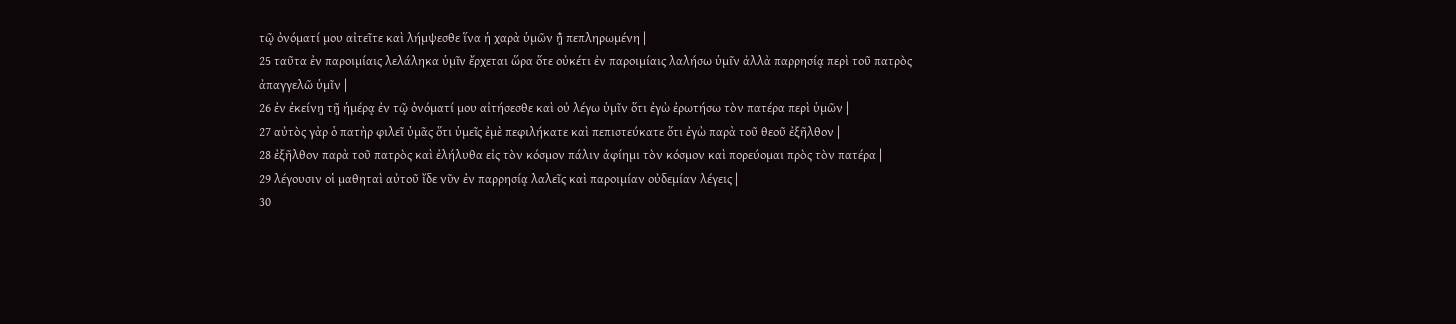τω̨̃ ὀνόματί μου αἰτει̃τε καὶ λήμψεσθε ἵνα ἡ χαρὰ ὑμω̃ν ἠ̨̃ πεπληρωμένη |
25 ταυ̃τα ἐν παροιμίαις λελάληκα ὑμι̃ν ἔρχεται ὥρα ὅτε οὐκέτι ἐν παροιμίαις λαλήσω ὑμι̃ν ἀλλὰ παρρησία̨ περὶ του̃ πατρòς ἀπαγγελω̃ ὑμι̃ν |
26 ἐν ἐκείνη̨ τη̨̃ ἡμέρα̨ ἐν τω̨̃ ὀνόματί μου αἰτήσεσθε καὶ οὐ λέγω ὑμι̃ν ὅτι ἐγὼ ἐρωτήσω τòν πατέρα περὶ ὑμω̃ν |
27 αὐτòς γὰρ ὁ πατὴρ φιλει̃ ὑμα̃ς ὅτι ὑμει̃ς ἐμὲ πεφιλήκατε καὶ πεπιστεύκατε ὅτι ἐγὼ παρὰ του̃ θεου̃ ἐξη̃λθον |
28 ἐξη̃λθον παρὰ του̃ πατρòς καὶ ἐλήλυθα εἰς τòν κόσμον πάλιν ἀφίημι τòν κόσμον καὶ πορεύομαι πρòς τòν πατέρα |
29 λέγουσιν οἱ μαθηταὶ αὐτου̃ ἴδε νυ̃ν ἐν παρρησία̨ λαλει̃ς καὶ παροιμίαν οὐδεμίαν λέγεις |
30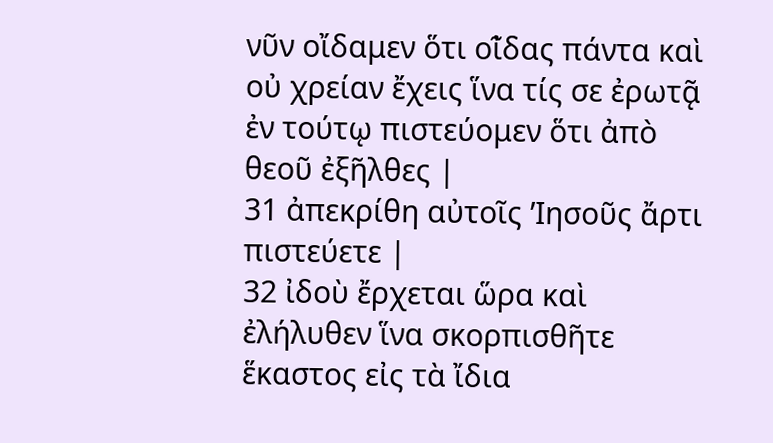νυ̃ν οἴδαμεν ὅτι οἰ̃δας πάντα καὶ οὐ χρείαν ἔχεις ἵνα τίς σε ἐρωτα̨̃ ἐν τούτω̨ πιστεύομεν ὅτι ἀπò θεου̃ ἐξη̃λθες |
31 ἀπεκρίθη αὐτοι̃ς ’Ιησου̃ς ἄρτι πιστεύετε |
32 ἰδοὺ ἔρχεται ὥρα καὶ ἐλήλυθεν ἵνα σκορπισθη̃τε ἕκαστος εἰς τὰ ἴδια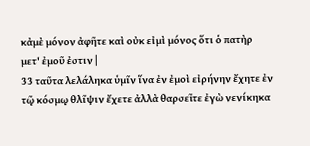κἀμὲ μόνον ἀφη̃τε καὶ οὐκ εἰμὶ μόνος ὅτι ὁ πατὴρ μετ' ἐμου̃ ἐστιν |
33 ταυ̃τα λελάληκα ὑμι̃ν ἵνα ἐν ἐμοὶ εἰρήνην ἔχητε ἐν τω̨̃ κόσμω̨ θλι̃ψιν ἔχετε ἀλλὰ θαρσει̃τε ἐγὼ νενίκηκα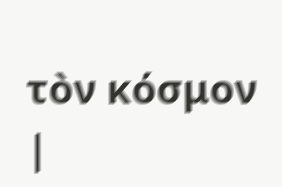τòν κόσμον |